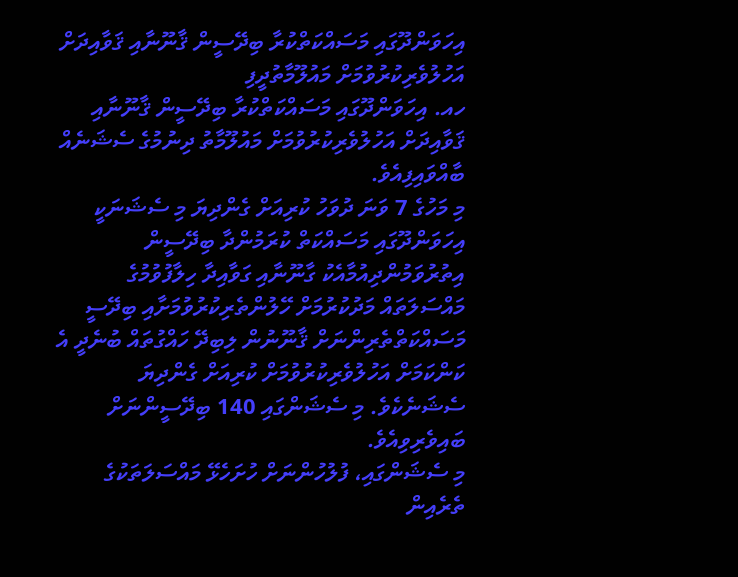އިހަވަންދޫގައި މަސައްކަތްކުރާ ބިދޭސީން ޤާނޫނާއި ޤަވާއިދަށް އަހުލުވެރިކުރުވުމަށް މައުލޫމާތުދީފި
ހއ. އިހަވަންދޫގައި މަސައްކަތްކުރާ ބިދޭސީން ޤާނޫނާއި ޤަވާއިދަށް އަހުލުވެރިކުރުވުމަށް މައުލޫމާތު ދިނުމުގެ ސެޝަނެއް ބާއްވައިފިއެވެ.
މި މަހުގެ 7 ވަނަ ދުވަހު ކުރިއަށް ގެންދިޔަ މި ސެޝަނަކީ އިހަވަންދޫގައި މަސައްކަތް ކުރަމުންދާ ބިދޭސީން އިތުރުވަމުންދިއުމާއެކު ގާނޫނާއި ގަވާއިދާ ހިލާފުވުމުގެ މައްސަލަތައް މަދުކުރުމަށް ހޭލުންތެރިކުރުވުމަށާއި ބިދޭސީ މަސައްކަތްތެރިންނަށް ޤާނޫނުން ލިބިދޭ ހައްގުތައް ބުނެދީ އެ ކަންކަމަށް އަހުލުވެރިކުރުވުމަށް ކުރިއަށް ގެންދިޔަ ސެޝަނެކެވެ. މި ސެޝަންގައި 140 ބިދޭސީންނަށް ބައިވެރިވިއެވެ.
މި ސެޝަންގައި، ފުލުހުންނަށް ހުށަހެޅޭ މައްސަލަތަކުގެ ތެރެއިން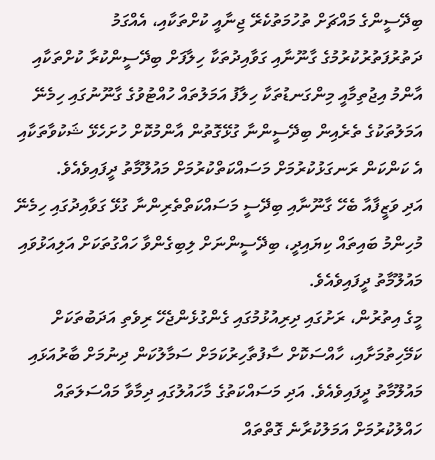ބިދޭސީންގެ މައްޗަށް ތުހުމަތުކެރޭ ޖިނާއީ ކުށްތަކާއި، އެއްގަމު ދަތުރުފަތުރުކުރުމުގެ ގާނޫނާއި ގަވާއިދުތަކާ ހިލާފަށް ބިދޭސީންކުރާ ކުށްތަކާއި އާންމު އިޖުތިމާއީ މިންގަނޑުތަކާ ހިލާފު އަމަލުތައް ހުއްޓުވުގެ ގާނޫނުގައި ހިމެނޭ އަމަލުތަކުގެ ތެރެއިން ބިދޭސީންނާ ގުޅޭގޮތުން އާންމުކޮށް ހުށަހެޅޭ ޝަކުވާތަކާއި އެ ކަންކަން ރަނގަޅުކުރުމަށް މަސައްކަތްކުރުމަށް މައުލޫމާތު ދީފައިވެއެވެ.
އަދި ވަޒީފާއާ ބެހޭ ގާނޫނާއި ބިދޭސީ މަސައްކަތްތެރިންނާ ގުޅޭ ގަވާއިދުގައި ހިމެނޭ މުހިންމު ބައިތައް ކިޔައިދީ، ބިދޭސީންނަށް ލިބިގެންވާ ހައްގުތަކަށް އަލިއަޅުވައި މައުލޫމާތު ދީފައިވެއެވެ.
މީގެ އިތުރުން، ރަށުގައި ދިރިއުޅުމުގައި ގެންގުޅެންޖެހޭ ރިވެތި އަދަބުތަކަށް ކަމޭހިތުމަށާއި، ހާއްސަކޮށް ސާފުތާހިރުކަމަށް ސަމާލުކަން ދިނުމަށް ބާރުއަޅައި މައުލޫމާތު ދީފައިވެއެވެ. އަދި މަސައްކަތުގެ މާހައުލުގައި ދިމާވާ މައްސަލަތައް ހައްލުކުރުމަށް އަމަލުކުރާނެ ގޮތްތައް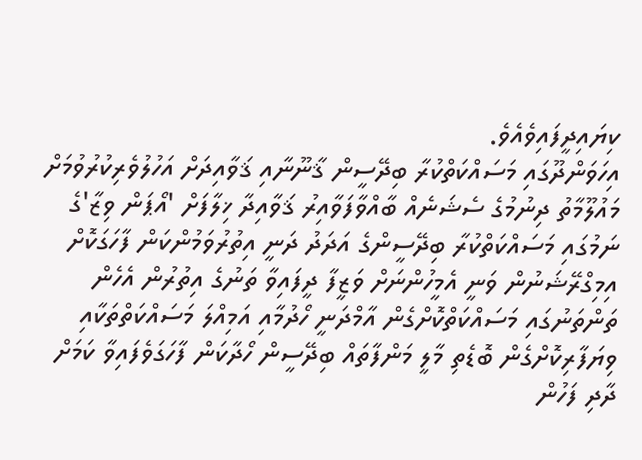ކިޔައިދީފައިވެއެވެ.
އިހަވަންދޫގައި މަސައްކަތްކުރާ ބިދޭސީން ޤާނޫނާއި ޤަވާއިދަށް އަހުލުވެރިކުރުވުމަށް މައުލޫމާތު ދިނުމުގެ ސެޝަނެއް ބާއްވާފަވާއިރު ޤަވާއިދާ ޚިލާފަށް 'އޯޕަން ވިޒާ'ގެ ނަމުގައި މަސައްކަތްކުރާ ބިދޭސީންގެ އަދަދު ދަނީ އިތުރުވަމުންކަން ފާހަގަކޮށް އިމިގްރޭޝަނުން ވަނީ އެމީހުންނަށް ވަޒީފާ ދީފައިވާ ތަނުގެ އިތުރުން އެހެން ތަންތަނުގައި މަސައްކަތްކޮށްގެން އާމްދަނީ ހޯދުމާއި އަމިއްލަ މަސައްކަތްތަކާއި ވިޔަފާރިކޮށްގެން ބޮޑެތި މާލީ މަންފާތައް ބިދޭސީން ހޯދާކަން ފާހަގަވެފައިވާ ކަމަށް ދާދި ފަހުން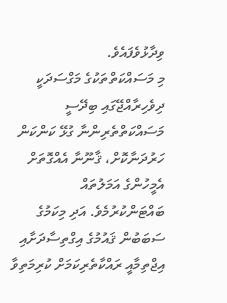ވިދާޅުވެފައެވެ.
މި މަސައްކަތްތަކުގެ މަގްސަދަކީ ދިވެހިރާއްޖޭގައި ބިދޭސީ މަސައްކަތްތެރިންނާ ގުޅޭ ކަންކަން ހަރުދަނާކޮށް، ޤާނޫނާ އެއްގޮތަށް އެމީހުންގެ އަމަލުތައް ބައްޓަންކުރުމެވެ. އަދި މިކަމުގެ ސަބަބުން ޤައުމުގެ އިގްތިސާދަށާއި އިޖްތިމާއީ ރައްކާތެރިކަމަށް ކުރިމަތިވާ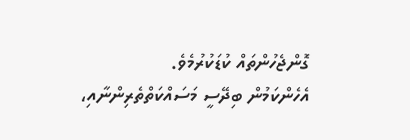ގޮންޖެހުންތައް ކުޑަކުރުމެވެ.
އެހެންކަމުން ބިދޭސީ މަސައްކަތްތެރިންނާއި،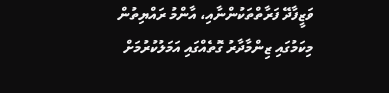ވަޒީފާދޭ ފަރާތްތަކުންނާއި، އާންމު ރައްޔިތުން މިކަމުގައި ޒިންމާދާރު ގޮތެއްގައި އަމަލުކުރުމަށް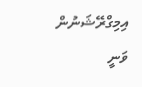އިމިގްރޭޝަނުން ވަނީ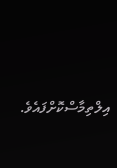އިލްތިމާސްކޮށްފައެވެ.